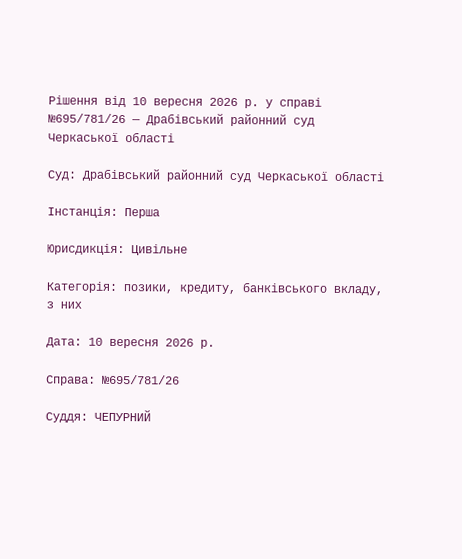Рішення від 10 вересня 2026 р. у справі №695/781/26 — Драбівський районний суд Черкаської області

Суд: Драбівський районний суд Черкаської області

Інстанція: Перша

Юрисдикція: Цивільне

Категорія: позики, кредиту, банківського вкладу, з них

Дата: 10 вересня 2026 р.

Справа: №695/781/26

Суддя: ЧЕПУРНИЙ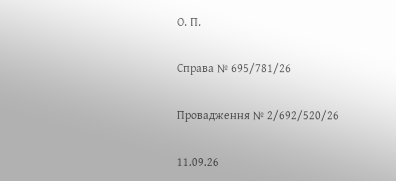О. П.

Справа № 695/781/26

Провадження № 2/692/520/26

11.09.26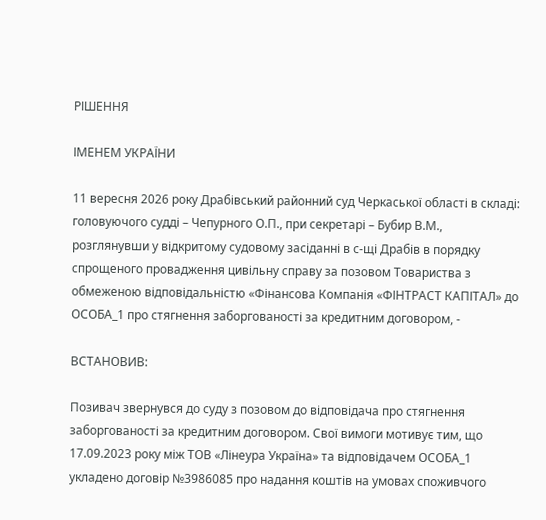РІШЕННЯ

ІМЕНЕМ УКРАЇНИ

11 вересня 2026 року Драбівський районний суд Черкаської області в складі: головуючого судді – Чепурного О.П., при секретарі – Бубир В.М., розглянувши у відкритому судовому засіданні в с-щі Драбів в порядку спрощеного провадження цивільну справу за позовом Товариства з обмеженою відповідальністю «Фінансова Компанія «ФІНТРАСТ КАПІТАЛ» до ОСОБА_1 про стягнення заборгованості за кредитним договором, -

ВСТАНОВИВ:

Позивач звернувся до суду з позовом до відповідача про стягнення заборгованості за кредитним договором. Свої вимоги мотивує тим, що 17.09.2023 року між ТОВ «Лінеура Україна» та відповідачем ОСОБА_1 укладено договір №3986085 про надання коштів на умовах споживчого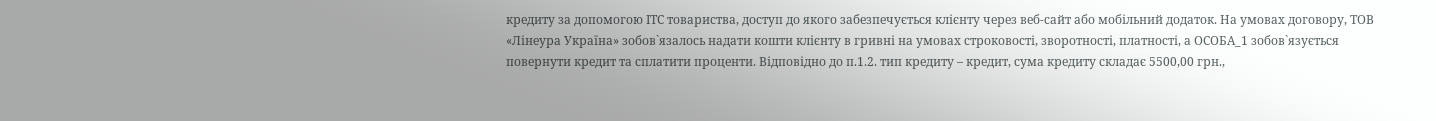кредиту за допомогою ІТС товариства, доступ до якого забезпечується клієнту через веб-сайт або мобільний додаток. На умовах договору, ТОВ «Лінеура Україна» зобов`язалось надати кошти клієнту в гривні на умовах строковості, зворотності, платності, а ОСОБА_1 зобов`язується повернути кредит та сплатити проценти. Відповідно до п.1.2. тип кредиту – кредит, сума кредиту складає 5500,00 грн.,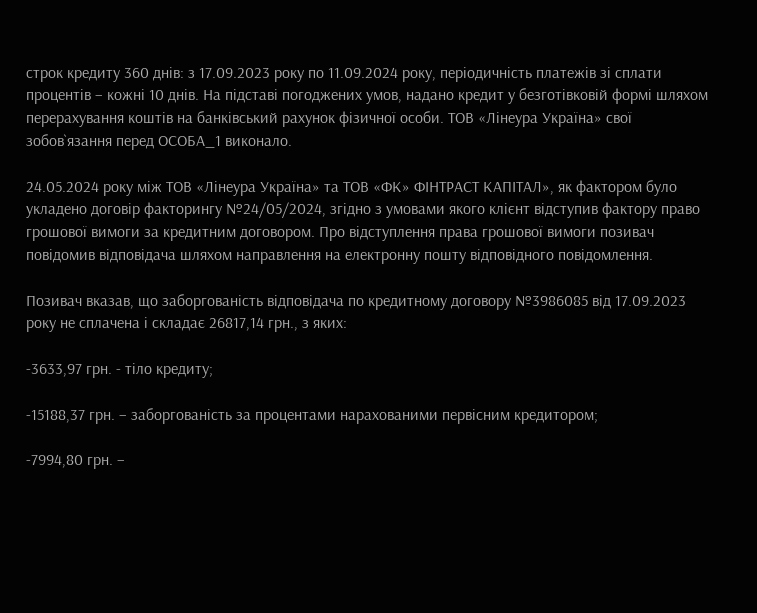строк кредиту 360 днів: з 17.09.2023 року по 11.09.2024 року, періодичність платежів зі сплати процентів – кожні 10 днів. На підставі погоджених умов, надано кредит у безготівковій формі шляхом перерахування коштів на банківський рахунок фізичної особи. ТОВ «Лінеура Україна» свої зобов`язання перед ОСОБА_1 виконало.

24.05.2024 року між ТОВ «Лінеура Україна» та ТОВ «ФК» ФІНТРАСТ КАПІТАЛ», як фактором було укладено договір факторингу №24/05/2024, згідно з умовами якого клієнт відступив фактору право грошової вимоги за кредитним договором. Про відступлення права грошової вимоги позивач повідомив відповідача шляхом направлення на електронну пошту відповідного повідомлення.

Позивач вказав, що заборгованість відповідача по кредитному договору №3986085 від 17.09.2023 року не сплачена і складає 26817,14 грн., з яких:

-3633,97 грн. - тіло кредиту;

-15188,37 грн. – заборгованість за процентами нарахованими первісним кредитором;

-7994,80 грн. –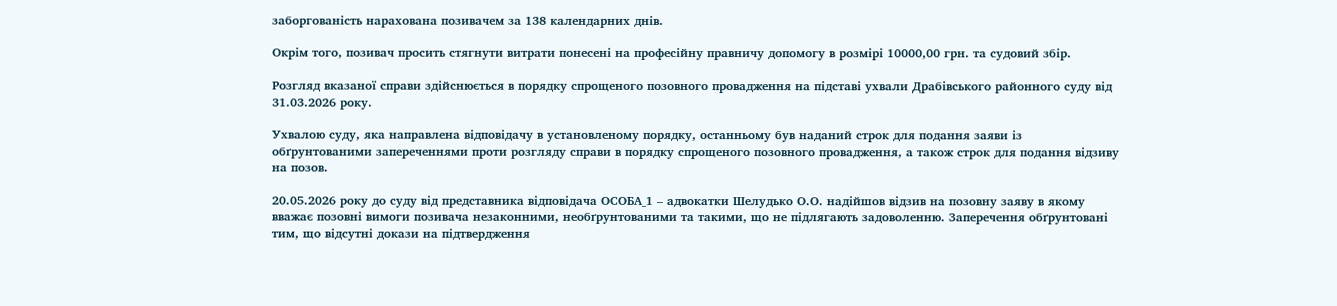заборгованість нарахована позивачем за 138 календарних днів.

Окрім того, позивач просить стягнути витрати понесені на професійну правничу допомогу в розмірі 10000,00 грн. та судовий збір.

Розгляд вказаної справи здійснюється в порядку спрощеного позовного провадження на підставі ухвали Драбівського районного суду від 31.03.2026 року.

Ухвалою суду, яка направлена відповідачу в установленому порядку, останньому був наданий строк для подання заяви із обґрунтованими запереченнями проти розгляду справи в порядку спрощеного позовного провадження, а також строк для подання відзиву на позов.

20.05.2026 року до суду від представника відповідача ОСОБА_1 – адвокатки Шелудько О.О. надійшов відзив на позовну заяву в якому вважає позовні вимоги позивача незаконними, необґрунтованими та такими, що не підлягають задоволенню. Заперечення обґрунтовані тим, що відсутні докази на підтвердження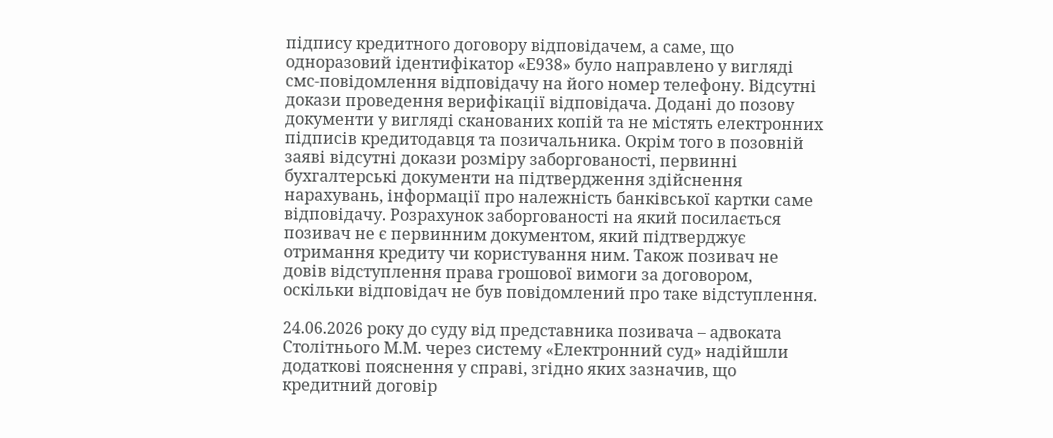підпису кредитного договору відповідачем, а саме, що одноразовий ідентифікатор «Е938» було направлено у вигляді смс-повідомлення відповідачу на його номер телефону. Відсутні докази проведення верифікації відповідача. Додані до позову документи у вигляді сканованих копій та не містять електронних підписів кредитодавця та позичальника. Окрім того в позовній заяві відсутні докази розміру заборгованості, первинні бухгалтерські документи на підтвердження здійснення нарахувань, інформації про належність банківської картки саме відповідачу. Розрахунок заборгованості на який посилається позивач не є первинним документом, який підтверджує отримання кредиту чи користування ним. Також позивач не довів відступлення права грошової вимоги за договором, оскільки відповідач не був повідомлений про таке відступлення.

24.06.2026 року до суду від представника позивача – адвоката Столітнього М.М. через систему «Електронний суд» надійшли додаткові пояснення у справі, згідно яких зазначив, що кредитний договір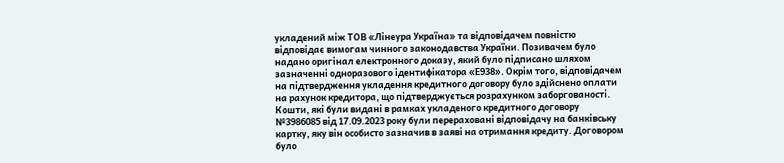укладений між ТОВ «Лінеура Україна» та відповідачем повністю відповідає вимогам чинного законодавства України. Позивачем було надано оригінал електронного доказу, який було підписано шляхом зазначенні одноразового ідентифікатора «Е938». Окрім того, відповідачем на підтвердження укладення кредитного договору було здійснено оплати на рахунок кредитора, що підтверджується розрахунком заборгованості. Кошти, які були видані в рамках укладеного кредитного договору №3986085 від 17.09.2023 року були перераховані відповідачу на банківську картку, яку він особисто зазначив в заяві на отримання кредиту. Договором було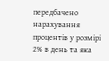передбачено нарахування процентів у розмірі 2% в день та яка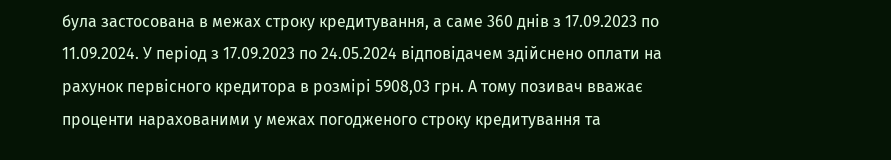була застосована в межах строку кредитування, а саме 360 днів з 17.09.2023 по 11.09.2024. У період з 17.09.2023 по 24.05.2024 відповідачем здійснено оплати на рахунок первісного кредитора в розмірі 5908,03 грн. А тому позивач вважає проценти нарахованими у межах погодженого строку кредитування та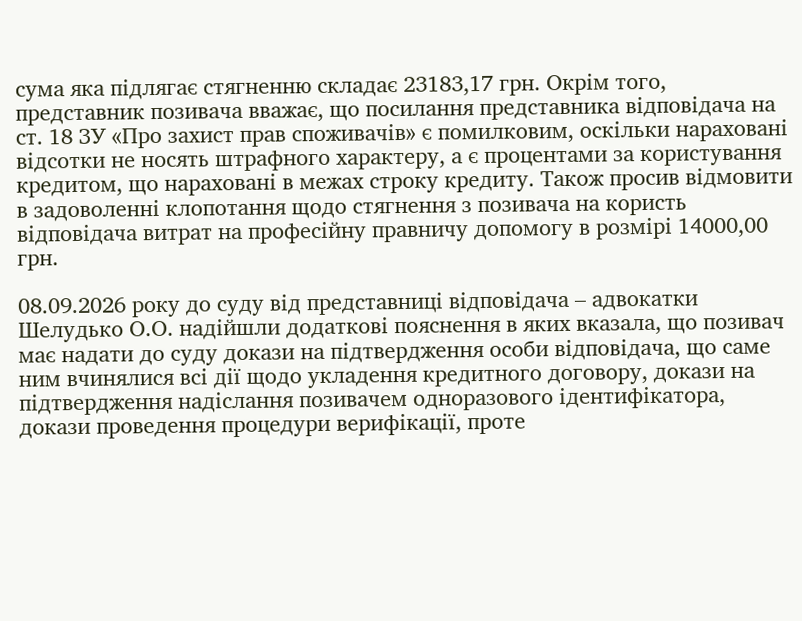сума яка підлягає стягненню складає 23183,17 грн. Окрім того, представник позивача вважає, що посилання представника відповідача на ст. 18 ЗУ «Про захист прав споживачів» є помилковим, оскільки нараховані відсотки не носять штрафного характеру, а є процентами за користування кредитом, що нараховані в межах строку кредиту. Також просив відмовити в задоволенні клопотання щодо стягнення з позивача на користь відповідача витрат на професійну правничу допомогу в розмірі 14000,00 грн.

08.09.2026 року до суду від представниці відповідача – адвокатки Шелудько О.О. надійшли додаткові пояснення в яких вказала, що позивач має надати до суду докази на підтвердження особи відповідача, що саме ним вчинялися всі дії щодо укладення кредитного договору, докази на підтвердження надіслання позивачем одноразового ідентифікатора, докази проведення процедури верифікації, проте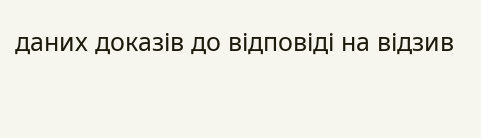даних доказів до відповіді на відзив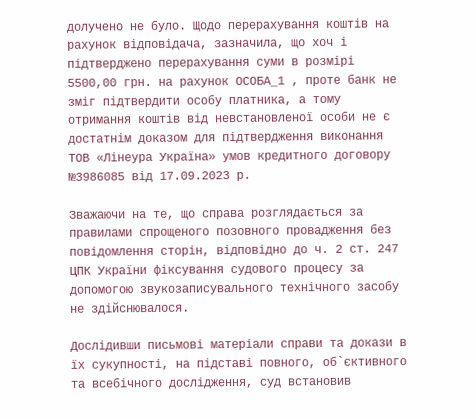долучено не було. Щодо перерахування коштів на рахунок відповідача, зазначила, що хоч і підтверджено перерахування суми в розмірі 5500,00 грн. на рахунок ОСОБА_1 , проте банк не зміг підтвердити особу платника, а тому отримання коштів від невстановленої особи не є достатнім доказом для підтвердження виконання ТОВ «Лінеура Україна» умов кредитного договору №3986085 від 17.09.2023 р.

Зважаючи на те, що справа розглядається за правилами спрощеного позовного провадження без повідомлення сторін, відповідно до ч. 2 ст. 247 ЦПК України фіксування судового процесу за допомогою звукозаписувального технічного засобу не здійснювалося.

Дослідивши письмові матеріали справи та докази в їх сукупності, на підставі повного, об`єктивного та всебічного дослідження, суд встановив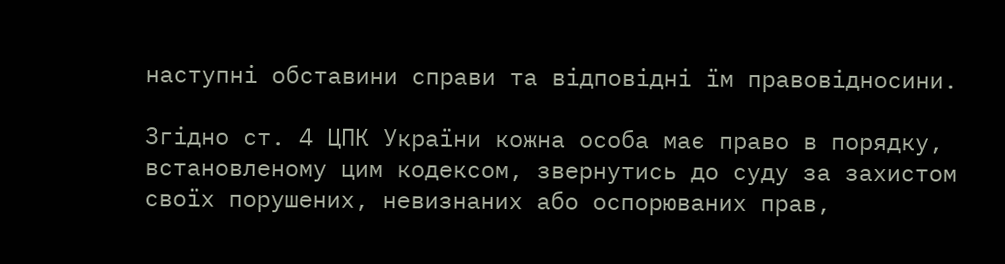наступні обставини справи та відповідні їм правовідносини.

Згідно ст. 4 ЦПК України кожна особа має право в порядку, встановленому цим кодексом, звернутись до суду за захистом своїх порушених, невизнаних або оспорюваних прав,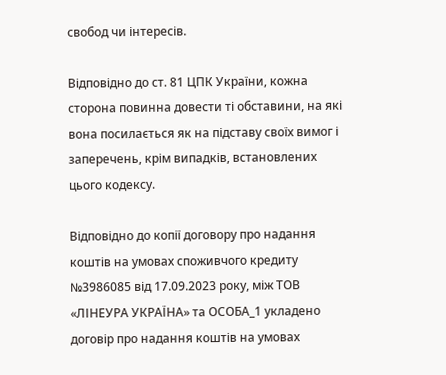свобод чи інтересів.

Відповідно до ст. 81 ЦПК України, кожна сторона повинна довести ті обставини, на які вона посилається як на підставу своїх вимог і заперечень, крім випадків, встановлених цього кодексу.

Відповідно до копії договору про надання коштів на умовах споживчого кредиту №3986085 від 17.09.2023 року, між ТОВ «ЛІНЕУРА УКРАЇНА» та ОСОБА_1 укладено договір про надання коштів на умовах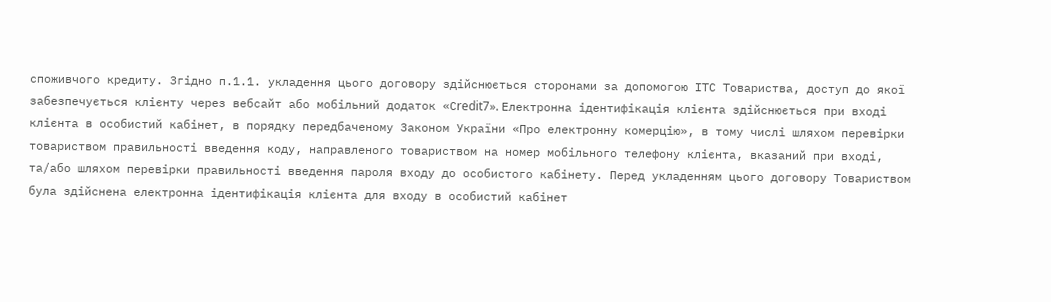споживчого кредиту. Згідно п.1.1. укладення цього договору здійснюється сторонами за допомогою ІТС Товариства, доступ до якої забезпечується клієнту через вебсайт або мобільний додаток «Сredit7». Електронна ідентифікація клієнта здійснюється при вході клієнта в особистий кабінет, в порядку передбаченому Законом України «Про електронну комерцію», в тому числі шляхом перевірки товариством правильності введення коду, направленого товариством на номер мобільного телефону клієнта, вказаний при вході, та/або шляхом перевірки правильності введення пароля входу до особистого кабінету. Перед укладенням цього договору Товариством була здійснена електронна ідентифікація клієнта для входу в особистий кабінет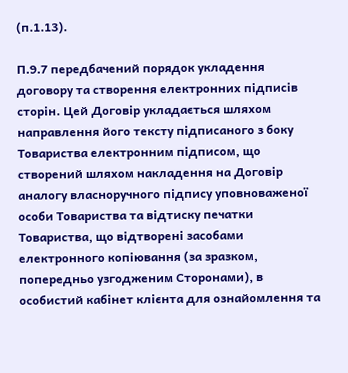(п.1.13).

П.9.7 передбачений порядок укладення договору та створення електронних підписів сторін. Цей Договір укладається шляхом направлення його тексту підписаного з боку Товариства електронним підписом, що створений шляхом накладення на Договір аналогу власноручного підпису уповноваженої особи Товариства та відтиску печатки Товариства, що відтворені засобами електронного копіювання (за зразком, попередньо узгодженим Сторонами), в особистий кабінет клієнта для ознайомлення та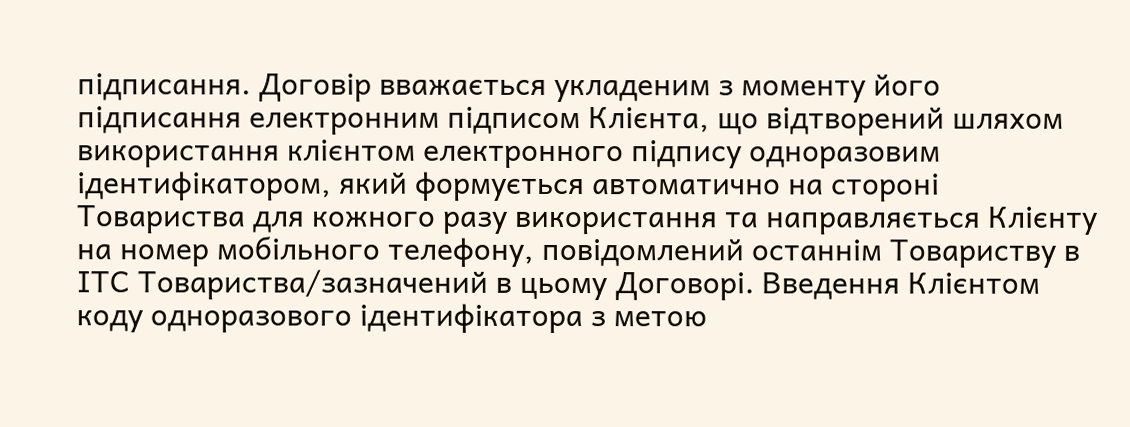підписання. Договір вважається укладеним з моменту його підписання електронним підписом Клієнта, що відтворений шляхом використання клієнтом електронного підпису одноразовим ідентифікатором, який формується автоматично на стороні Товариства для кожного разу використання та направляється Клієнту на номер мобільного телефону, повідомлений останнім Товариству в ІТС Товариства/зазначений в цьому Договорі. Введення Клієнтом коду одноразового ідентифікатора з метою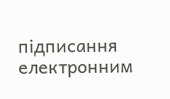підписання електронним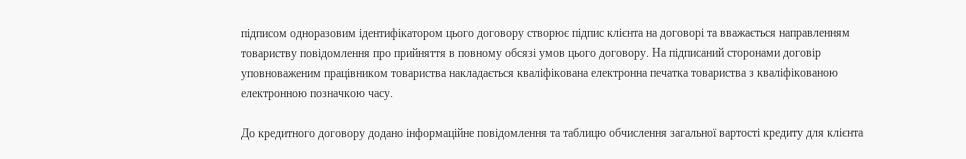підписом одноразовим ідентифікатором цього договору створює підпис клієнта на договорі та вважається направленням товариству повідомлення про прийняття в повному обсязі умов цього договору. На підписаний сторонами договір уповноваженим працівником товариства накладається кваліфікована електронна печатка товариства з кваліфікованою електронною позначкою часу.

До кредитного договору додано інформаційне повідомлення та таблицю обчислення загальної вартості кредиту для клієнта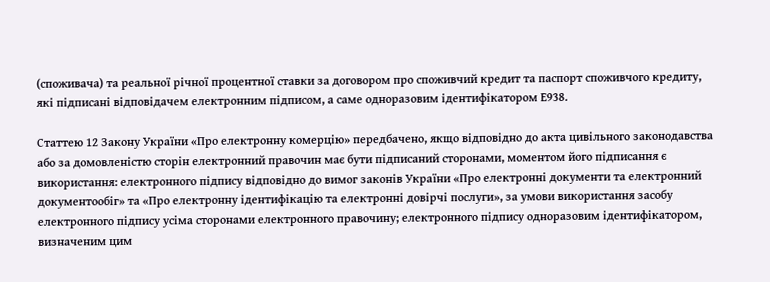(споживача) та реальної річної процентної ставки за договором про споживчий кредит та паспорт споживчого кредиту, які підписані відповідачем електронним підписом, а саме одноразовим ідентифікатором Е938.

Статтею 12 Закону України «Про електронну комерцію» передбачено, якщо відповідно до акта цивільного законодавства або за домовленістю сторін електронний правочин має бути підписаний сторонами, моментом його підписання є використання: електронного підпису відповідно до вимог законів України «Про електронні документи та електронний документообіг» та «Про електронну ідентифікацію та електронні довірчі послуги», за умови використання засобу електронного підпису усіма сторонами електронного правочину; електронного підпису одноразовим ідентифікатором, визначеним цим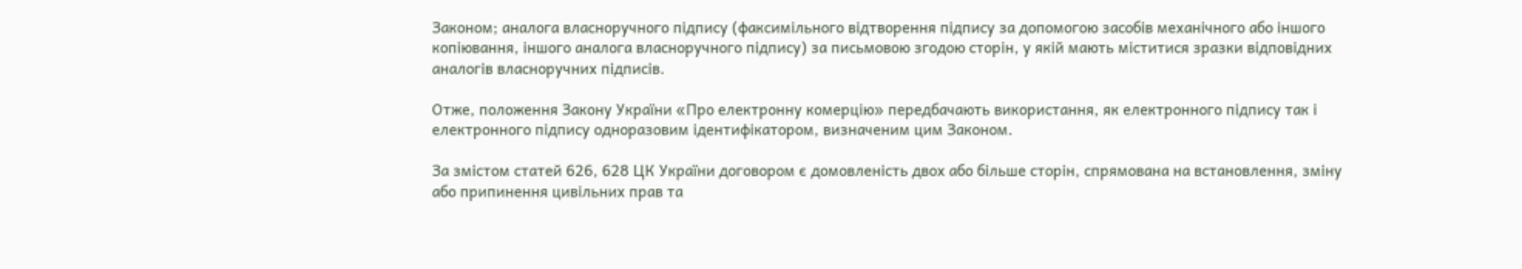Законом; аналога власноручного підпису (факсимільного відтворення підпису за допомогою засобів механічного або іншого копіювання, іншого аналога власноручного підпису) за письмовою згодою сторін, у якій мають міститися зразки відповідних аналогів власноручних підписів.

Отже, положення Закону України «Про електронну комерцію» передбачають використання, як електронного підпису так і електронного підпису одноразовим ідентифікатором, визначеним цим Законом.

За змістом статей 626, 628 ЦК України договором є домовленість двох або більше сторін, спрямована на встановлення, зміну або припинення цивільних прав та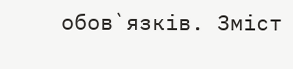обов`язків. Зміст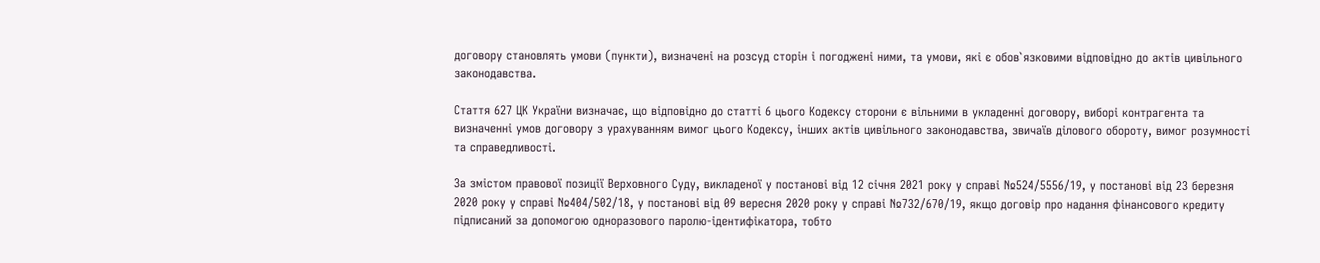договору становлять умови (пункти), визначені на розсуд сторін і погоджені ними, та умови, які є обов`язковими відповідно до актів цивільного законодавства.

Стаття 627 ЦК України визначає, що відповідно до статті 6 цього Кодексу сторони є вільними в укладенні договору, виборі контрагента та визначенні умов договору з урахуванням вимог цього Кодексу, інших актів цивільного законодавства, звичаїв ділового обороту, вимог розумності та справедливості.

За змістом правової позиції Верховного Суду, викладеної у постанові від 12 січня 2021 року у справі №524/5556/19, у постанові від 23 березня 2020 року у справі №404/502/18, у постанові від 09 вересня 2020 року у справі №732/670/19, якщо договір про надання фінансового кредиту підписаний за допомогою одноразового паролю-ідентифікатора, тобто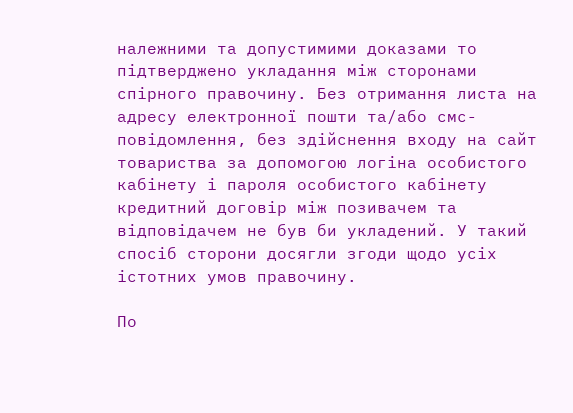належними та допустимими доказами то підтверджено укладання між сторонами спірного правочину. Без отримання листа на адресу електронної пошти та/або смс-повідомлення, без здійснення входу на сайт товариства за допомогою логіна особистого кабінету і пароля особистого кабінету кредитний договір між позивачем та відповідачем не був би укладений. У такий спосіб сторони досягли згоди щодо усіх істотних умов правочину.

По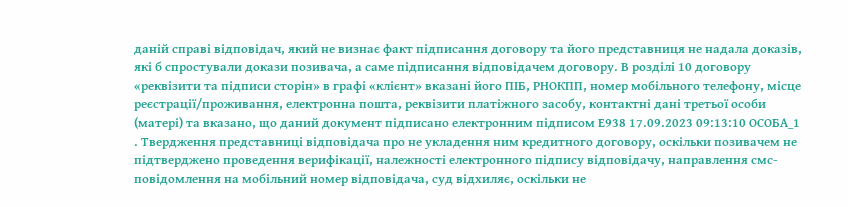даній справі відповідач, який не визнає факт підписання договору та його представниця не надала доказів, які б спростували докази позивача, а саме підписання відповідачем договору. В розділі 10 договору «реквізити та підписи сторін» в графі «клієнт» вказані його ПІБ, РНОКПП, номер мобільного телефону, місце реєстрації/проживання, електронна пошта, реквізити платіжного засобу, контактні дані третьої особи (матері) та вказано, що даний документ підписано електронним підписом Е938 17.09.2023 09:13:10 ОСОБА_1 . Твердження представниці відповідача про не укладення ним кредитного договору, оскільки позивачем не підтверджено проведення верифікації, належності електронного підпису відповідачу, направлення смс-повідомлення на мобільний номер відповідача, суд відхиляє, оскільки не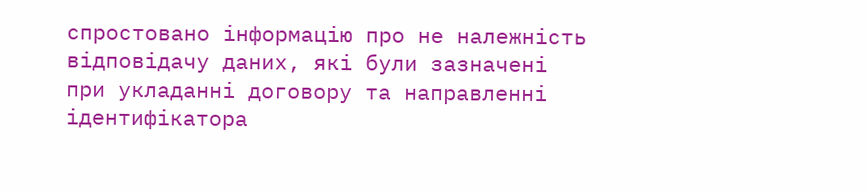спростовано інформацію про не належність відповідачу даних, які були зазначені при укладанні договору та направленні ідентифікатора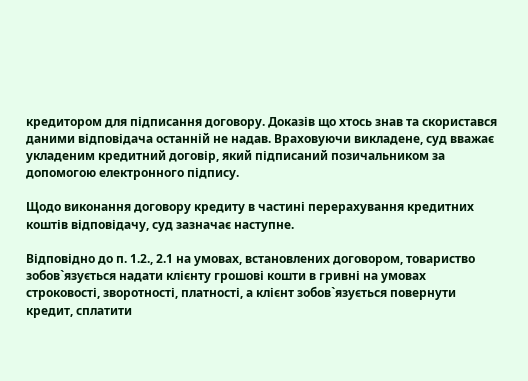кредитором для підписання договору. Доказів що хтось знав та скористався даними відповідача останній не надав. Враховуючи викладене, суд вважає укладеним кредитний договір, який підписаний позичальником за допомогою електронного підпису.

Щодо виконання договору кредиту в частині перерахування кредитних коштів відповідачу, суд зазначає наступне.

Відповідно до п. 1.2., 2.1 на умовах, встановлених договором, товариство зобов`язується надати клієнту грошові кошти в гривні на умовах строковості, зворотності, платності, а клієнт зобов`язується повернути кредит, сплатити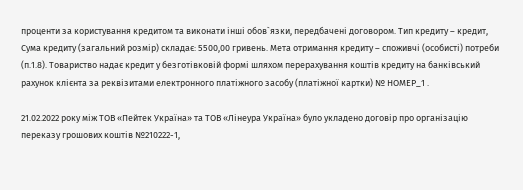проценти за користування кредитом та виконати інші обов`язки, передбачені договором. Тип кредиту – кредит, Сума кредиту (загальний розмір) складає: 5500,00 гривень. Мета отримання кредиту – споживчі (особисті) потреби (п.1.8). Товариство надає кредит у безготівковій формі шляхом перерахування коштів кредиту на банківський рахунок клієнта за реквізитами електронного платіжного засобу (платіжної картки) № НОМЕР_1 .

21.02.2022 року між ТОВ «Пейтек Україна» та ТОВ «Лінеура Україна» було укладено договір про організацію переказу грошових коштів №210222-1,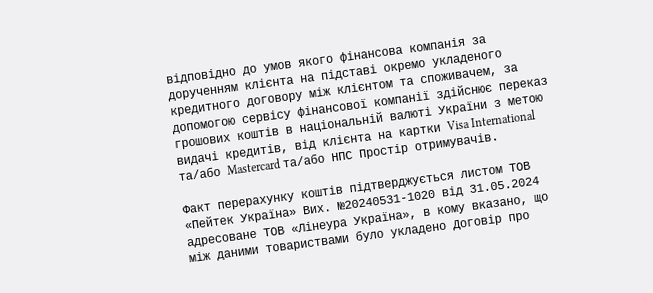відповідно до умов якого фінансова компанія за дорученням клієнта на підставі окремо укладеного кредитного договору між клієнтом та споживачем, за допомогою сервісу фінансової компанії здійснює переказ грошових коштів в національній валюті України з метою видачі кредитів, від клієнта на картки Visa International та/або Mastercard та/або НПС Простір отримувачів.

Факт перерахунку коштів підтверджується листом ТОВ «Пейтек Україна» Вих. №20240531-1020 від 31.05.2024 адресоване ТОВ «Лінеура Україна», в кому вказано, що між даними товариствами було укладено Договір про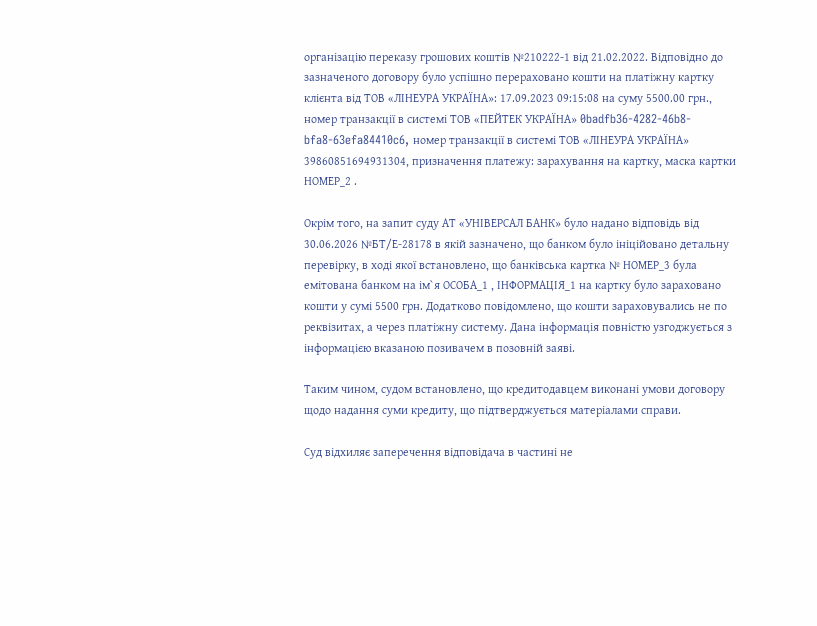організацію переказу грошових коштів №210222-1 від 21.02.2022. Відповідно до зазначеного договору було успішно перераховано кошти на платіжну картку клієнта від ТОВ «ЛІНЕУРА УКРАЇНА»: 17.09.2023 09:15:08 на суму 5500.00 грн., номер транзакції в системі ТОВ «ПЕЙТЕК УКРАЇНА» 0badfb36-4282-46b8-bfa8-63efa84410c6, номер транзакції в системі ТОВ «ЛІНЕУРА УКРАЇНА» 39860851694931304, призначення платежу: зарахування на картку, маска картки НОМЕР_2 .

Окрім того, на запит суду АТ «УНІВЕРСАЛ БАНК» було надано відповідь від 30.06.2026 №БТ/Е-28178 в якій зазначено, що банком було ініційовано детальну перевірку, в ході якої встановлено, що банківська картка № НОМЕР_3 була емітована банком на ім`я ОСОБА_1 , ІНФОРМАЦІЯ_1 на картку було зараховано кошти у сумі 5500 грн. Додатково повідомлено, що кошти зараховувались не по реквізитах, а через платіжну систему. Дана інформація повністю узгоджується з інформацією вказаною позивачем в позовній заяві.

Таким чином, судом встановлено, що кредитодавцем виконані умови договору щодо надання суми кредиту, що підтверджується матеріалами справи.

Суд відхиляє заперечення відповідача в частині не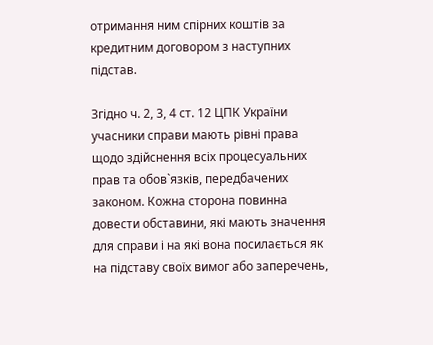отримання ним спірних коштів за кредитним договором з наступних підстав.

Згідно ч. 2, 3, 4 ст. 12 ЦПК України учасники справи мають рівні права щодо здійснення всіх процесуальних прав та обов`язків, передбачених законом. Кожна сторона повинна довести обставини, які мають значення для справи і на які вона посилається як на підставу своїх вимог або заперечень,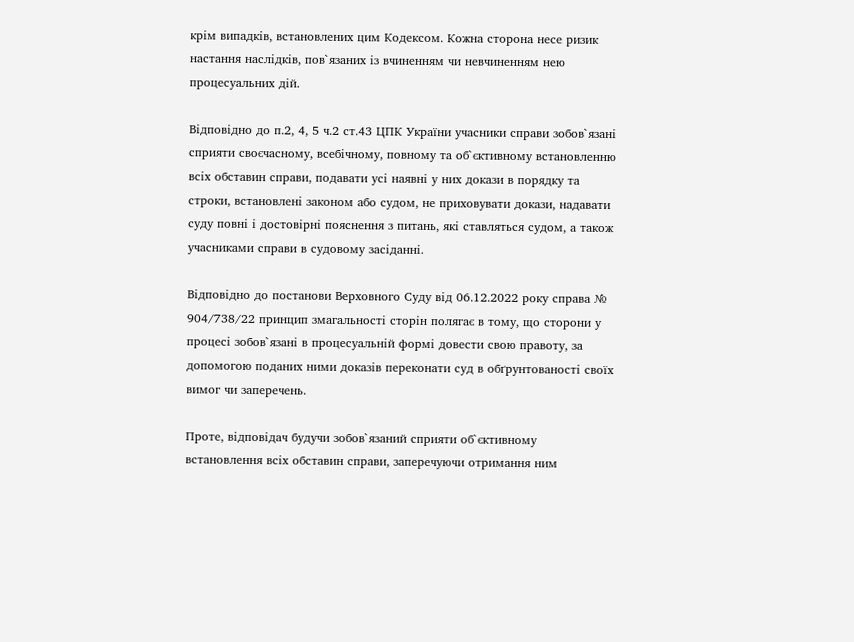крім випадків, встановлених цим Кодексом. Кожна сторона несе ризик настання наслідків, пов`язаних із вчиненням чи невчиненням нею процесуальних дій.

Відповідно до п.2, 4, 5 ч.2 ст.43 ЦПК України учасники справи зобов`язані сприяти своєчасному, всебічному, повному та об`єктивному встановленню всіх обставин справи, подавати усі наявні у них докази в порядку та строки, встановлені законом або судом, не приховувати докази, надавати суду повні і достовірні пояснення з питань, які ставляться судом, а також учасниками справи в судовому засіданні.

Відповідно до постанови Верховного Суду від 06.12.2022 року справа № 904/738/22 принцип змагальності сторін полягає в тому, що сторони у процесі зобов`язані в процесуальній формі довести свою правоту, за допомогою поданих ними доказів переконати суд в обґрунтованості своїх вимог чи заперечень.

Проте, відповідач будучи зобов`язаний сприяти об`єктивному встановлення всіх обставин справи, заперечуючи отримання ним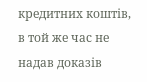кредитних коштів, в той же час не надав доказів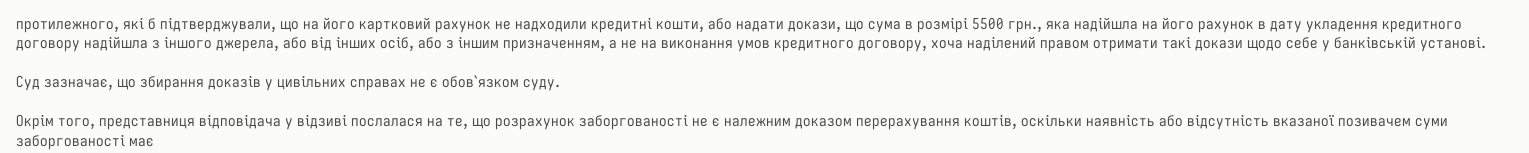протилежного, які б підтверджували, що на його картковий рахунок не надходили кредитні кошти, або надати докази, що сума в розмірі 5500 грн., яка надійшла на його рахунок в дату укладення кредитного договору надійшла з іншого джерела, або від інших осіб, або з іншим призначенням, а не на виконання умов кредитного договору, хоча наділений правом отримати такі докази щодо себе у банківській установі.

Суд зазначає, що збирання доказів у цивільних справах не є обов`язком суду.

Окрім того, представниця відповідача у відзиві послалася на те, що розрахунок заборгованості не є належним доказом перерахування коштів, оскільки наявність або відсутність вказаної позивачем суми заборгованості має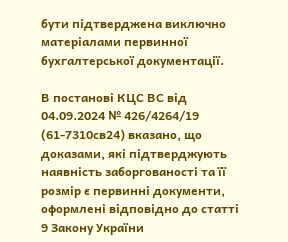бути підтверджена виключно матеріалами первинної бухгалтерської документації.

В постанові КЦС ВС від 04.09.2024 № 426/4264/19 (61-7310св24) вказано, що доказами, які підтверджують наявність заборгованості та її розмір є первинні документи, оформлені відповідно до статті 9 Закону України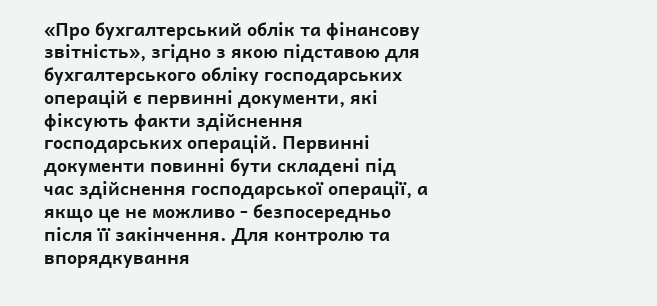«Про бухгалтерський облік та фінансову звітність», згідно з якою підставою для бухгалтерського обліку господарських операцій є первинні документи, які фіксують факти здійснення господарських операцій. Первинні документи повинні бути складені під час здійснення господарської операції, а якщо це не можливо - безпосередньо після її закінчення. Для контролю та впорядкування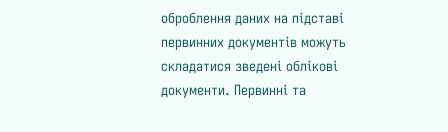оброблення даних на підставі первинних документів можуть складатися зведені облікові документи. Первинні та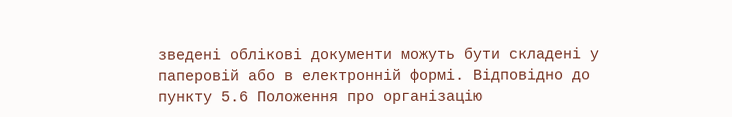зведені облікові документи можуть бути складені у паперовій або в електронній формі. Відповідно до пункту 5.6 Положення про організацію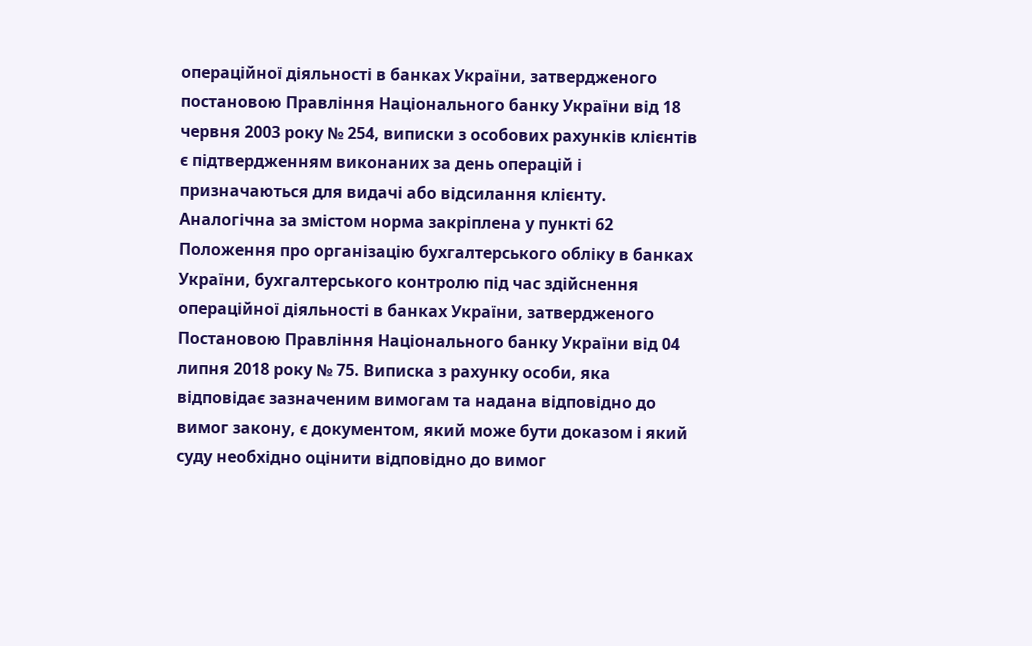операційної діяльності в банках України, затвердженого постановою Правління Національного банку України від 18 червня 2003 року № 254, виписки з особових рахунків клієнтів є підтвердженням виконаних за день операцій і призначаються для видачі або відсилання клієнту. Аналогічна за змістом норма закріплена у пункті 62 Положення про організацію бухгалтерського обліку в банках України, бухгалтерського контролю під час здійснення операційної діяльності в банках України, затвердженого Постановою Правління Національного банку України від 04 липня 2018 року № 75. Виписка з рахунку особи, яка відповідає зазначеним вимогам та надана відповідно до вимог закону, є документом, який може бути доказом і який суду необхідно оцінити відповідно до вимог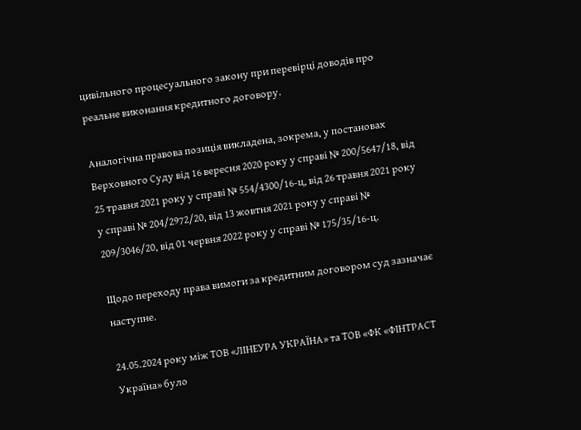цивільного процесуального закону при перевірці доводів про реальне виконання кредитного договору.

Аналогічна правова позиція викладена, зокрема, у постановах Верховного Суду від 16 вересня 2020 року у справі № 200/5647/18, від 25 травня 2021 року у справі № 554/4300/16-ц, від 26 травня 2021 року у справі № 204/2972/20, від 13 жовтня 2021 року у справі № 209/3046/20, від 01 червня 2022 року у справі № 175/35/16-ц.

Щодо переходу права вимоги за кредитним договором суд зазначає наступне.

24.05.2024 року між ТОВ «ЛІНЕУРА УКРАЇНА» та ТОВ «ФК «ФІНТРАСТ Україна» було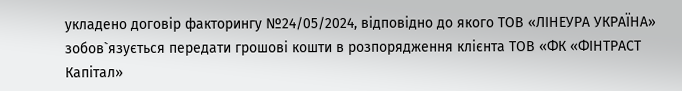укладено договір факторингу №24/05/2024, відповідно до якого ТОВ «ЛІНЕУРА УКРАЇНА» зобов`язується передати грошові кошти в розпорядження клієнта ТОВ «ФК «ФІНТРАСТ Капітал»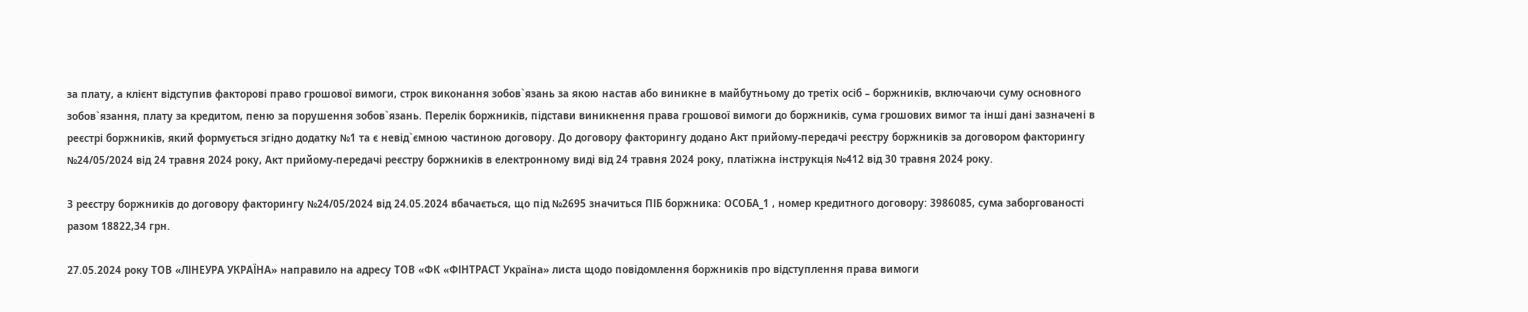за плату, а клієнт відступив факторові право грошової вимоги, строк виконання зобов`язань за якою настав або виникне в майбутньому до третіх осіб – боржників, включаючи суму основного зобов`язання, плату за кредитом, пеню за порушення зобов`язань. Перелік боржників, підстави виникнення права грошової вимоги до боржників, сума грошових вимог та інші дані зазначені в реєстрі боржників, який формується згідно додатку №1 та є невід`ємною частиною договору. До договору факторингу додано Акт прийому-передачі реєстру боржників за договором факторингу №24/05/2024 від 24 травня 2024 року, Акт прийому-передачі реєстру боржників в електронному виді від 24 травня 2024 року, платіжна інструкція №412 від 30 травня 2024 року.

З реєстру боржників до договору факторингу №24/05/2024 від 24.05.2024 вбачається, що під №2695 значиться ПІБ боржника: ОСОБА_1 , номер кредитного договору: 3986085, сума заборгованості разом 18822,34 грн.

27.05.2024 року ТОВ «ЛІНЕУРА УКРАЇНА» направило на адресу ТОВ «ФК «ФІНТРАСТ Україна» листа щодо повідомлення боржників про відступлення права вимоги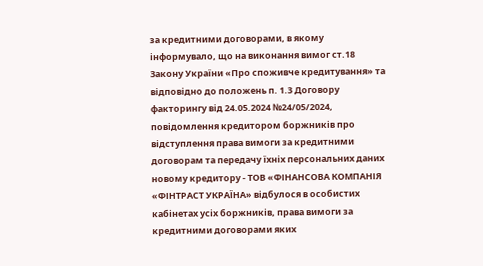за кредитними договорами, в якому інформувало, що на виконання вимог ст.18 Закону України «Про споживче кредитування» та відповідно до положень п. 1.3 Договору факторингу від 24.05.2024 №24/05/2024, повідомлення кредитором боржників про відступлення права вимоги за кредитними договорам та передачу їхніх персональних даних новому кредитору - ТОВ «ФІНАНСОВА КОМПАНІЯ «ФІНТРАСТ УКРАЇНА» відбулося в особистих кабінетах усіх боржників, права вимоги за кредитними договорами яких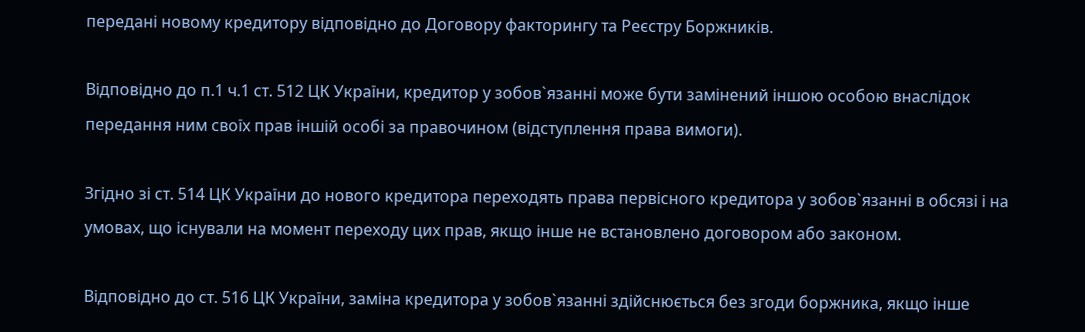передані новому кредитору відповідно до Договору факторингу та Реєстру Боржників.

Відповідно до п.1 ч.1 ст. 512 ЦК України, кредитор у зобов`язанні може бути замінений іншою особою внаслідок передання ним своїх прав іншій особі за правочином (відступлення права вимоги).

Згідно зі ст. 514 ЦК України до нового кредитора переходять права первісного кредитора у зобов`язанні в обсязі і на умовах, що існували на момент переходу цих прав, якщо інше не встановлено договором або законом.

Відповідно до ст. 516 ЦК України, заміна кредитора у зобов`язанні здійснюється без згоди боржника, якщо інше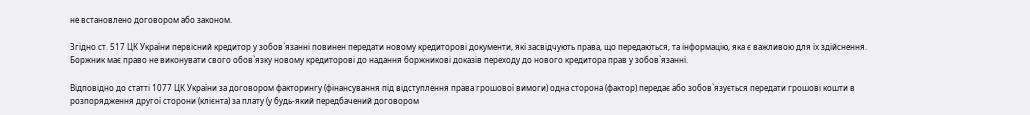не встановлено договором або законом.

Згідно ст. 517 ЦК України первісний кредитор у зобов`язанні повинен передати новому кредиторові документи, які засвідчують права, що передаються, та інформацію, яка є важливою для їх здійснення. Боржник має право не виконувати свого обов`язку новому кредиторові до надання боржникові доказів переходу до нового кредитора прав у зобов`язанні.

Відповідно до статті 1077 ЦК України за договором факторингу (фінансування під відступлення права грошової вимоги) одна сторона (фактор) передає або зобов`язується передати грошові кошти в розпорядження другої сторони (клієнта) за плату (у будь-який передбачений договором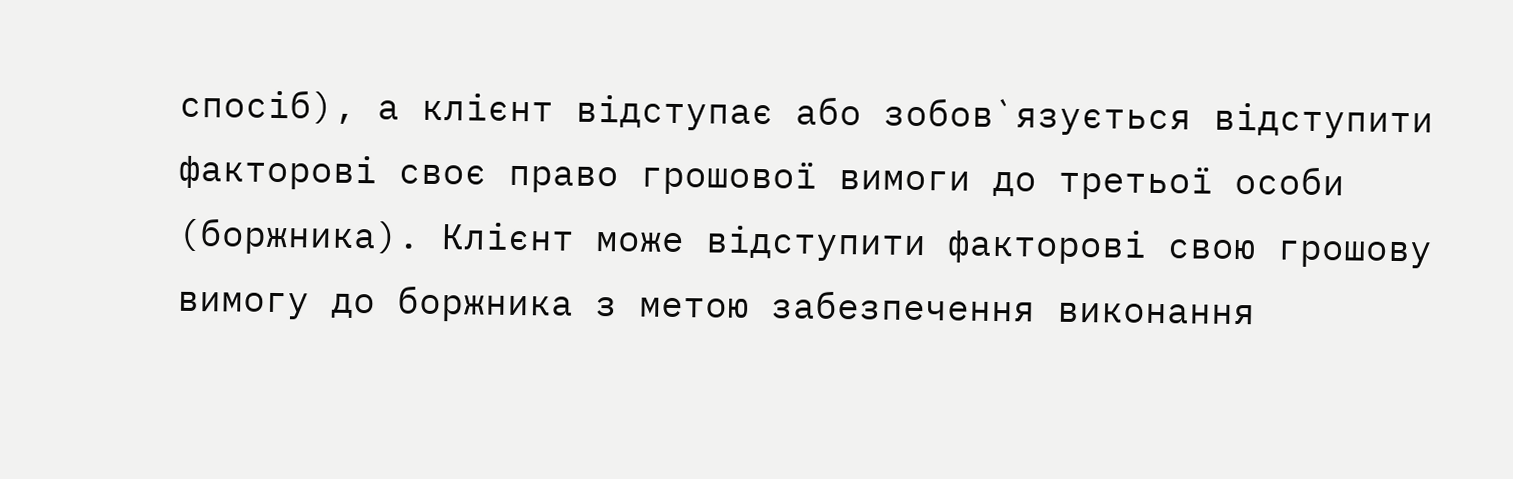спосіб), а клієнт відступає або зобов`язується відступити факторові своє право грошової вимоги до третьої особи (боржника). Клієнт може відступити факторові свою грошову вимогу до боржника з метою забезпечення виконання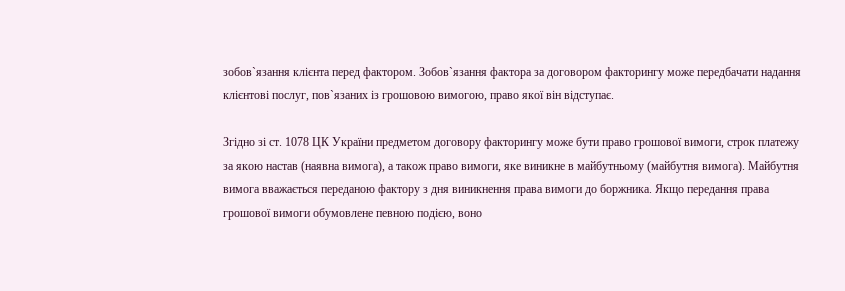зобов`язання клієнта перед фактором. Зобов`язання фактора за договором факторингу може передбачати надання клієнтові послуг, пов`язаних із грошовою вимогою, право якої він відступає.

Згідно зі ст. 1078 ЦК України предметом договору факторингу може бути право грошової вимоги, строк платежу за якою настав (наявна вимога), а також право вимоги, яке виникне в майбутньому (майбутня вимога). Майбутня вимога вважається переданою фактору з дня виникнення права вимоги до боржника. Якщо передання права грошової вимоги обумовлене певною подією, воно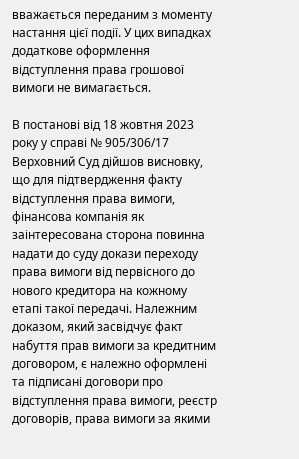вважається переданим з моменту настання цієї події. У цих випадках додаткове оформлення відступлення права грошової вимоги не вимагається.

В постанові від 18 жовтня 2023 року у справі № 905/306/17 Верховний Суд дійшов висновку, що для підтвердження факту відступлення права вимоги, фінансова компанія як заінтересована сторона повинна надати до суду докази переходу права вимоги від первісного до нового кредитора на кожному етапі такої передачі. Належним доказом, який засвідчує факт набуття прав вимоги за кредитним договором, є належно оформлені та підписані договори про відступлення права вимоги, реєстр договорів, права вимоги за якими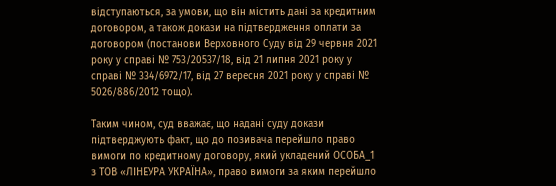відступаються, за умови, що він містить дані за кредитним договором, а також докази на підтвердження оплати за договором (постанови Верховного Суду від 29 червня 2021 року у справі № 753/20537/18, від 21 липня 2021 року у справі № 334/6972/17, від 27 вересня 2021 року у справі № 5026/886/2012 тощо).

Таким чином, суд вважає, що надані суду докази підтверджують факт, що до позивача перейшло право вимоги по кредитному договору, який укладений ОСОБА_1 з ТОВ «ЛІНЕУРА УКРАЇНА», право вимоги за яким перейшло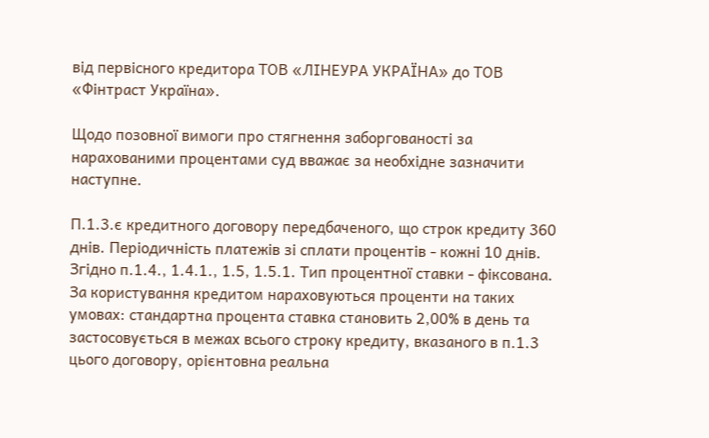від первісного кредитора ТОВ «ЛІНЕУРА УКРАЇНА» до ТОВ «Фінтраст Україна».

Щодо позовної вимоги про стягнення заборгованості за нарахованими процентами суд вважає за необхідне зазначити наступне.

П.1.3.є кредитного договору передбаченого, що строк кредиту 360 днів. Періодичність платежів зі сплати процентів - кожні 10 днів. Згідно п.1.4., 1.4.1., 1.5, 1.5.1. Тип процентної ставки - фіксована. За користування кредитом нараховуються проценти на таких умовах: стандартна процента ставка становить 2,00% в день та застосовується в межах всього строку кредиту, вказаного в п.1.3 цього договору, орієнтовна реальна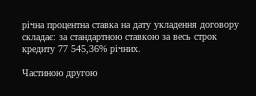річна процентна ставка на дату укладення договору складає: за стандартною ставкою за весь строк кредиту 77 545,36% річних.

Частиною другою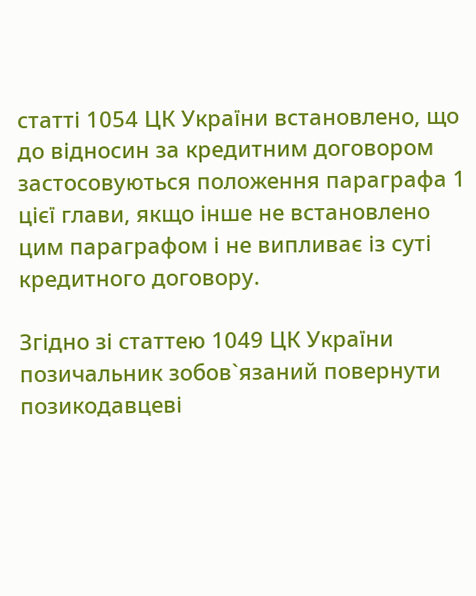статті 1054 ЦК України встановлено, що до відносин за кредитним договором застосовуються положення параграфа 1 цієї глави, якщо інше не встановлено цим параграфом і не випливає із суті кредитного договору.

Згідно зі статтею 1049 ЦК України позичальник зобов`язаний повернути позикодавцеві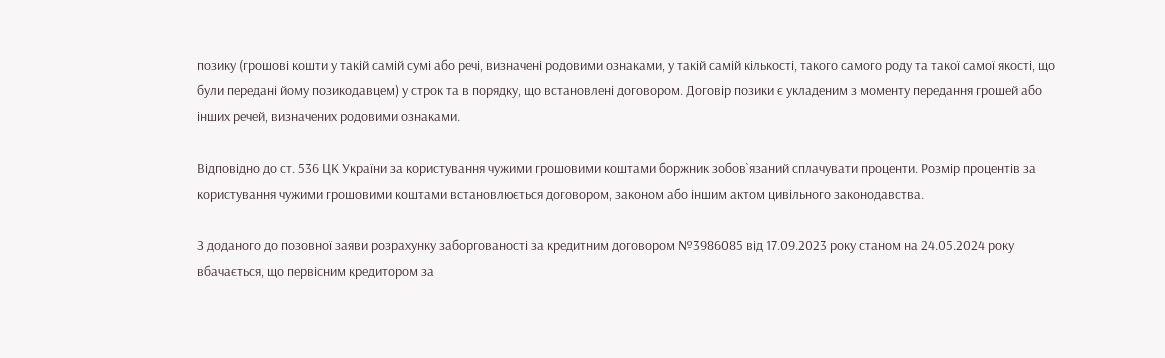позику (грошові кошти у такій самій сумі або речі, визначені родовими ознаками, у такій самій кількості, такого самого роду та такої самої якості, що були передані йому позикодавцем) у строк та в порядку, що встановлені договором. Договір позики є укладеним з моменту передання грошей або інших речей, визначених родовими ознаками.

Відповідно до ст. 536 ЦК України за користування чужими грошовими коштами боржник зобов`язаний сплачувати проценти. Розмір процентів за користування чужими грошовими коштами встановлюється договором, законом або іншим актом цивільного законодавства.

З доданого до позовної заяви розрахунку заборгованості за кредитним договором №3986085 від 17.09.2023 року станом на 24.05.2024 року вбачається, що первісним кредитором за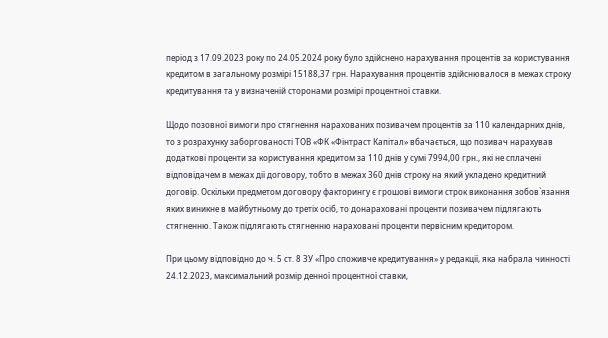період з 17.09.2023 року по 24.05.2024 року було здійснено нарахування процентів за користування кредитом в загальному розмірі 15188,37 грн. Нарахування процентів здійснювалося в межах строку кредитування та у визначеній сторонами розмірі процентної ставки.

Щодо позовної вимоги про стягнення нарахованих позивачем процентів за 110 календарних днів, то з розрахунку заборгованості ТОВ «ФК «Фінтраст Капітал» вбачається, що позивач нарахував додаткові проценти за користування кредитом за 110 днів у сумі 7994,00 грн., які не сплачені відповідачем в межах дії договору, тобто в межах 360 днів строку на який укладено кредитний договір. Оскільки предметом договору факторингу є грошові вимоги строк виконання зобов`язання яких виникне в майбутньому до третіх осіб, то донараховані проценти позивачем підлягають стягненню. Також підлягають стягненню нараховані проценти первісним кредитором.

При цьому відповідно до ч. 5 ст. 8 ЗУ «Про споживче кредитування» у редакції, яка набрала чинності 24.12.2023, максимальний розмір денної процентної ставки,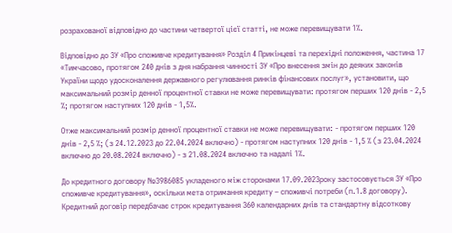розрахованої відповідно до частини четвертої цієї статті, не може перевищувати 1%.

Відповідно до ЗУ «Про споживче кредитування» Розділ 4 Прикінцеві та перехідні положення, частина 17 «Тимчасово, протягом 240 днів з дня набрання чинності ЗУ «Про внесення змін до деяких законів України щодо удосконалення державного регулювання ринків фінансових послуг», установити, що максимальний розмір денної процентної ставки не може перевищувати: протягом перших 120 днів - 2,5 %; протягом наступних 120 днів - 1,5%.

Отже максимальний розмір денної процентної ставки не може перевищувати: - протягом перших 120 днів - 2,5 %; (з 24.12.2023 до 22.04.2024 включно) - протягом наступних 120 днів - 1,5 % (з 23.04.2024 включно до 20.08.2024 включно) - з 21.08.2024 включно та надалі 1%.

До кредитного договору №3986085 укладеного між сторонами 17.09.2023року застосовується ЗУ «Про споживче кредитування», оскільки мета отримання кредиту – споживчі потреби (п.1.8 договору). Кредитний договір передбачає строк кредитування 360 календарних днів та стандартну відсоткову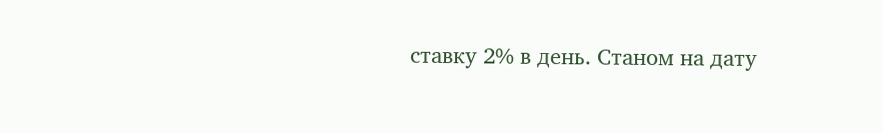ставку 2% в день. Станом на дату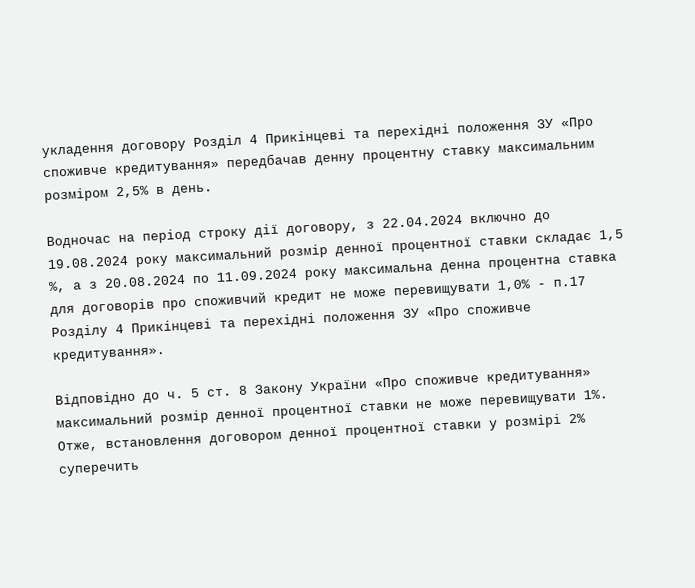укладення договору Розділ 4 Прикінцеві та перехідні положення ЗУ «Про споживче кредитування» передбачав денну процентну ставку максимальним розміром 2,5% в день.

Водночас на період строку дії договору, з 22.04.2024 включно до 19.08.2024 року максимальний розмір денної процентної ставки складає 1,5 %, а з 20.08.2024 по 11.09.2024 року максимальна денна процентна ставка для договорів про споживчий кредит не може перевищувати 1,0% - п.17 Розділу 4 Прикінцеві та перехідні положення ЗУ «Про споживче кредитування».

Відповідно до ч. 5 ст. 8 Закону України «Про споживче кредитування» максимальний розмір денної процентної ставки не може перевищувати 1%. Отже, встановлення договором денної процентної ставки у розмірі 2% суперечить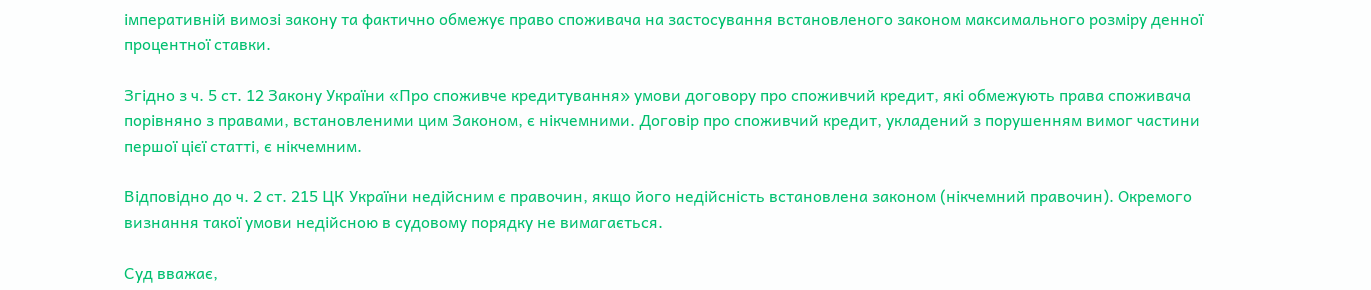імперативній вимозі закону та фактично обмежує право споживача на застосування встановленого законом максимального розміру денної процентної ставки.

Згідно з ч. 5 ст. 12 Закону України «Про споживче кредитування» умови договору про споживчий кредит, які обмежують права споживача порівняно з правами, встановленими цим Законом, є нікчемними. Договір про споживчий кредит, укладений з порушенням вимог частини першої цієї статті, є нікчемним.

Відповідно до ч. 2 ст. 215 ЦК України недійсним є правочин, якщо його недійсність встановлена законом (нікчемний правочин). Окремого визнання такої умови недійсною в судовому порядку не вимагається.

Суд вважає,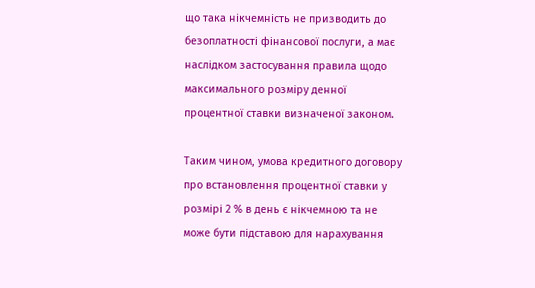що така нікчемність не призводить до безоплатності фінансової послуги, а має наслідком застосування правила щодо максимального розміру денної процентної ставки визначеної законом.

Таким чином, умова кредитного договору про встановлення процентної ставки у розмірі 2 % в день є нікчемною та не може бути підставою для нарахування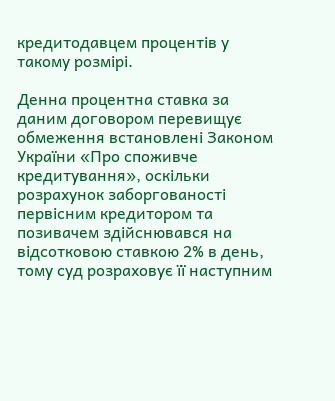кредитодавцем процентів у такому розмірі.

Денна процентна ставка за даним договором перевищує обмеження встановлені Законом України «Про споживче кредитування», оскільки розрахунок заборгованості первісним кредитором та позивачем здійснювався на відсотковою ставкою 2% в день, тому суд розраховує її наступним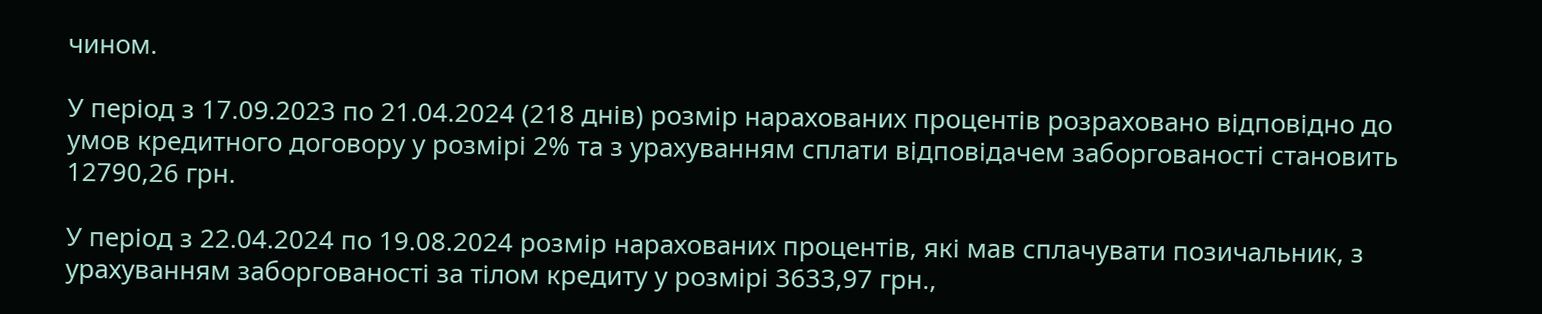чином.

У період з 17.09.2023 по 21.04.2024 (218 днів) розмір нарахованих процентів розраховано відповідно до умов кредитного договору у розмірі 2% та з урахуванням сплати відповідачем заборгованості становить 12790,26 грн.

У період з 22.04.2024 по 19.08.2024 розмір нарахованих процентів, які мав сплачувати позичальник, з урахуванням заборгованості за тілом кредиту у розмірі 3633,97 грн.,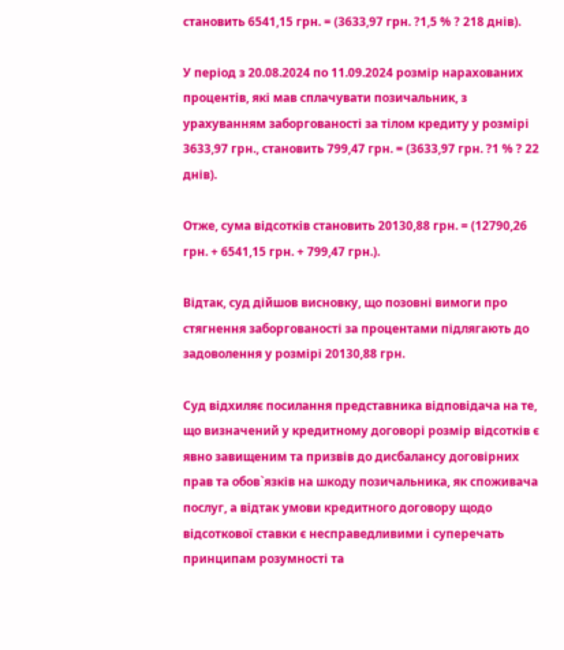становить 6541,15 грн. = (3633,97 грн. ?1,5 % ? 218 днів).

У період з 20.08.2024 по 11.09.2024 розмір нарахованих процентів, які мав сплачувати позичальник, з урахуванням заборгованості за тілом кредиту у розмірі 3633,97 грн., становить 799,47 грн. = (3633,97 грн. ?1 % ? 22 днів).

Отже, сума відсотків становить 20130,88 грн. = (12790,26 грн. + 6541,15 грн. + 799,47 грн.).

Відтак, суд дійшов висновку, що позовні вимоги про стягнення заборгованості за процентами підлягають до задоволення у розмірі 20130,88 грн.

Суд відхиляє посилання представника відповідача на те, що визначений у кредитному договорі розмір відсотків є явно завищеним та призвів до дисбалансу договірних прав та обов`язків на шкоду позичальника, як споживача послуг, а відтак умови кредитного договору щодо відсоткової ставки є несправедливими і суперечать принципам розумності та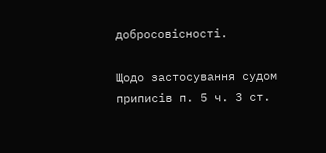добросовісності.

Щодо застосування судом приписів п. 5 ч. 3 ст.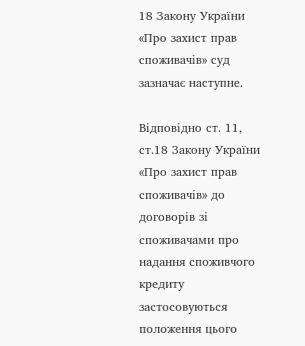18 Закону України «Про захист прав споживачів» суд зазначає наступне.

Відповідно ст. 11, ст.18 Закону України «Про захист прав споживачів» до договорів зі споживачами про надання споживчого кредиту застосовуються положення цього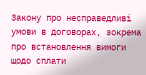Закону про несправедливі умови в договорах, зокрема про встановлення вимоги щодо сплати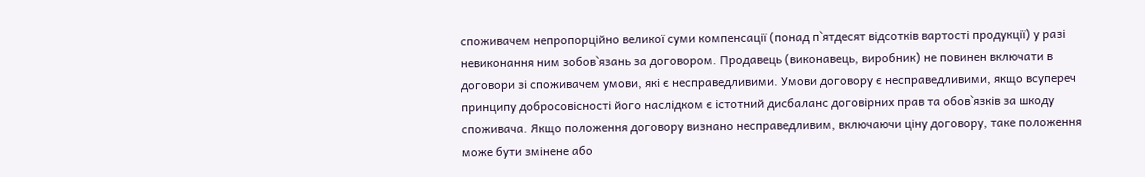споживачем непропорційно великої суми компенсації (понад п`ятдесят відсотків вартості продукції) у разі невиконання ним зобов`язань за договором. Продавець (виконавець, виробник) не повинен включати в договори зі споживачем умови, які є несправедливими. Умови договору є несправедливими, якщо всупереч принципу добросовісності його наслідком є істотний дисбаланс договірних прав та обов`язків за шкоду споживача. Якщо положення договору визнано несправедливим, включаючи ціну договору, таке положення може бути змінене або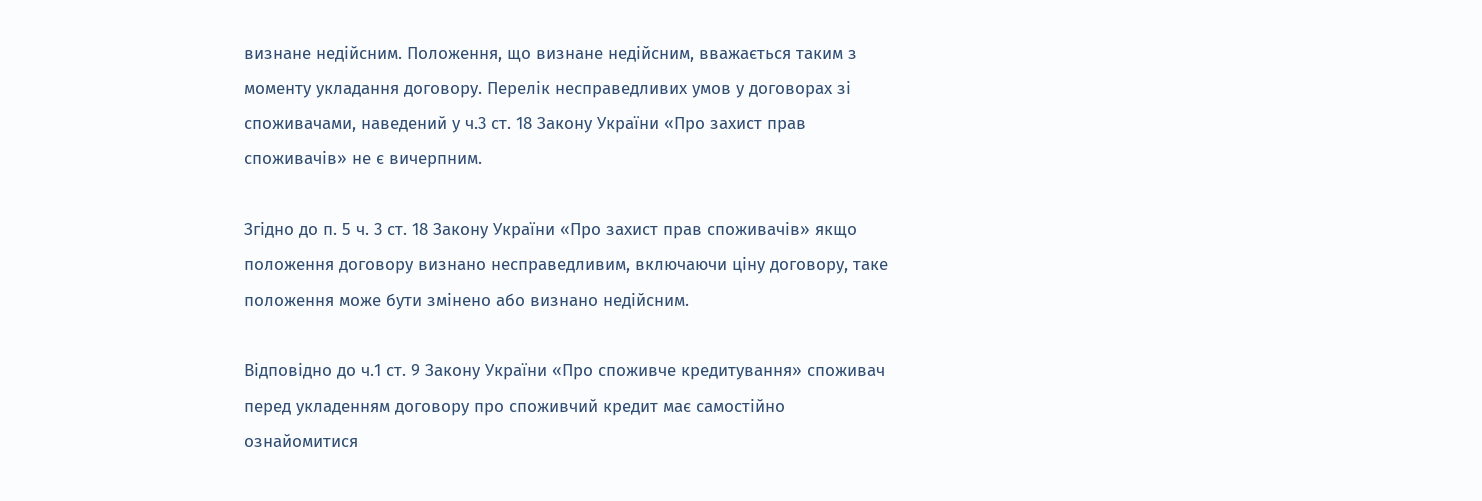визнане недійсним. Положення, що визнане недійсним, вважається таким з моменту укладання договору. Перелік несправедливих умов у договорах зі споживачами, наведений у ч.3 ст. 18 Закону України «Про захист прав споживачів» не є вичерпним.

Згідно до п. 5 ч. 3 ст. 18 Закону України «Про захист прав споживачів» якщо положення договору визнано несправедливим, включаючи ціну договору, таке положення може бути змінено або визнано недійсним.

Відповідно до ч.1 ст. 9 Закону України «Про споживче кредитування» споживач перед укладенням договору про споживчий кредит має самостійно ознайомитися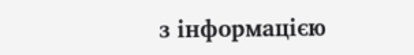з інформацією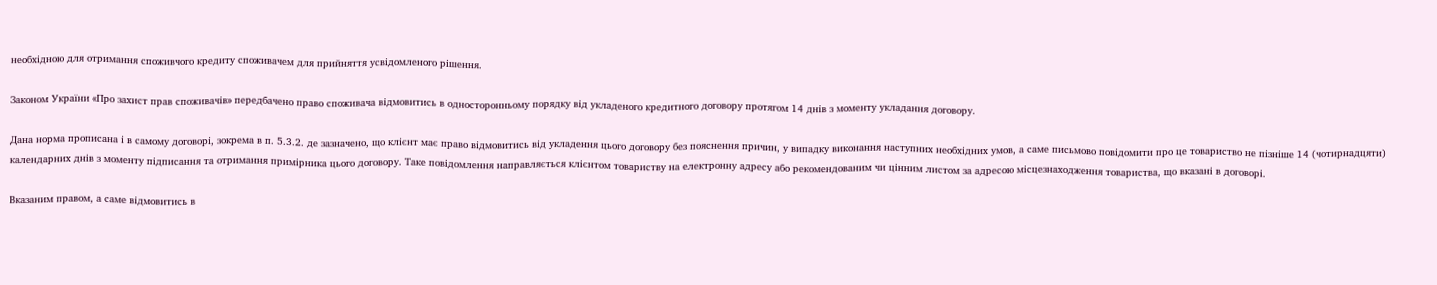необхідною для отримання споживчого кредиту споживачем для прийняття усвідомленого рішення.

Законом України «Про захист прав споживачів» передбачено право споживача відмовитись в односторонньому порядку від укладеного кредитного договору протягом 14 днів з моменту укладання договору.

Дана норма прописана і в самому договорі, зокрема в п. 5.3.2. де зазначено, що клієнт має право відмовитись від укладення цього договору без пояснення причин, у випадку виконання наступних необхідних умов, а саме письмово повідомити про це товариство не пізніше 14 (чотирнадцяти) календарних днів з моменту підписання та отримання примірника цього договору. Таке повідомлення направляється клієнтом товариству на електронну адресу або рекомендованим чи цінним листом за адресою місцезнаходження товариства, що вказані в договорі.

Вказаним правом, а саме відмовитись в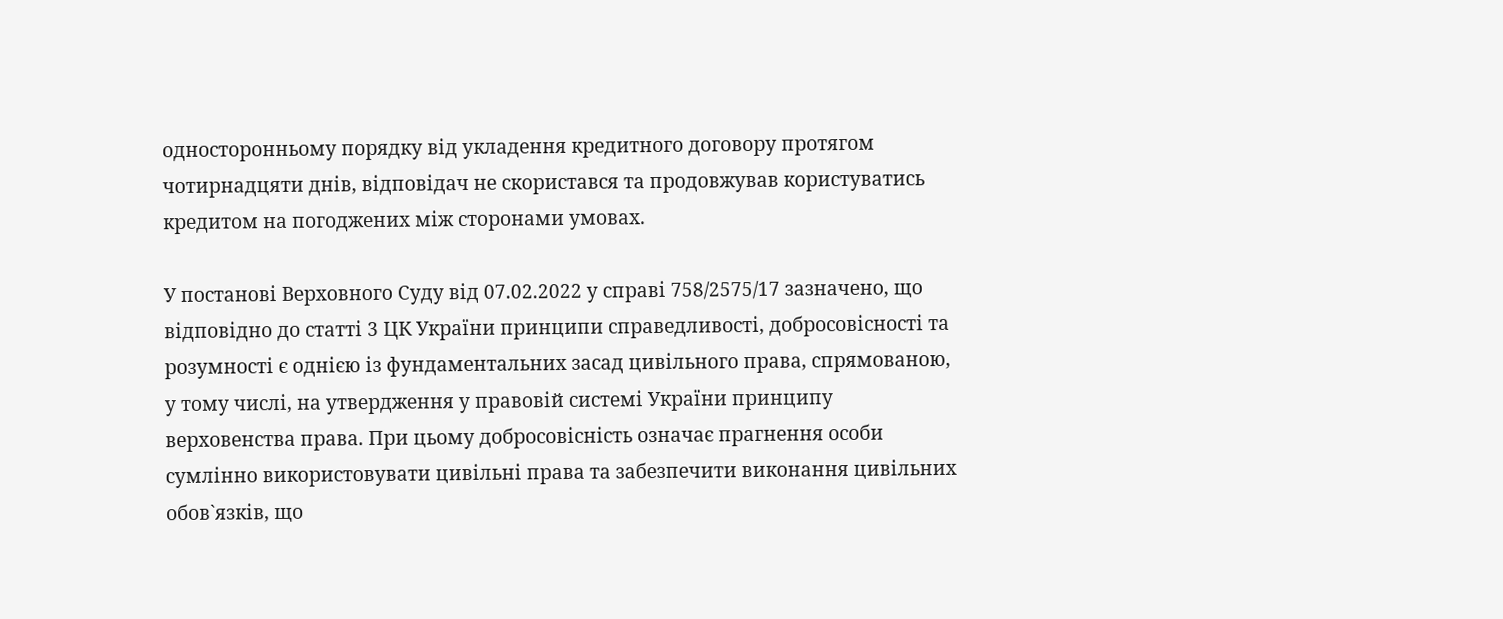односторонньому порядку від укладення кредитного договору протягом чотирнадцяти днів, відповідач не скористався та продовжував користуватись кредитом на погоджених між сторонами умовах.

У постанові Верховного Суду від 07.02.2022 у справі 758/2575/17 зазначено, що відповідно до статті 3 ЦК України принципи справедливості, добросовісності та розумності є однією із фундаментальних засад цивільного права, спрямованою, у тому числі, на утвердження у правовій системі України принципу верховенства права. При цьому добросовісність означає прагнення особи сумлінно використовувати цивільні права та забезпечити виконання цивільних обов`язків, що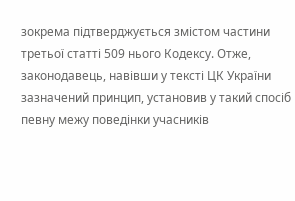зокрема підтверджується змістом частини третьої статті 509 нього Кодексу. Отже, законодавець, навівши у тексті ЦК України зазначений принцип, установив у такий спосіб певну межу поведінки учасників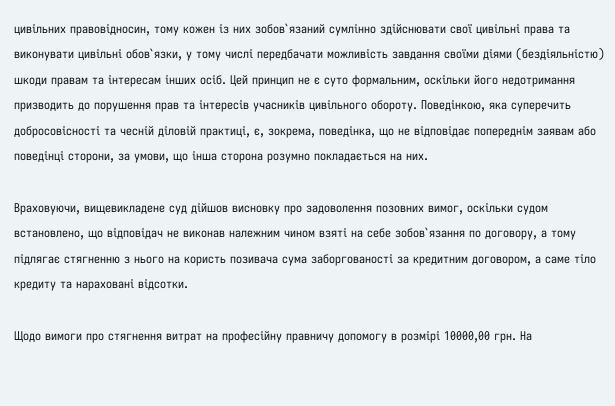цивільних правовідносин, тому кожен із них зобов`язаний сумлінно здійснювати свої цивільні права та виконувати цивільні обов`язки, у тому числі передбачати можливість завдання своїми діями (бездіяльністю) шкоди правам та інтересам інших осіб. Цей принцип не є суто формальним, оскільки його недотримання призводить до порушення прав та інтересів учасників цивільного обороту. Поведінкою, яка суперечить добросовісності та чесній діловій практиці, є, зокрема, поведінка, що не відповідає попереднім заявам або поведінці сторони, за умови, що інша сторона розумно покладається на них.

Враховуючи, вищевикладене суд дійшов висновку про задоволення позовних вимог, оскільки судом встановлено, що відповідач не виконав належним чином взяті на себе зобов`язання по договору, а тому підлягає стягненню з нього на користь позивача сума заборгованості за кредитним договором, а саме тіло кредиту та нараховані відсотки.

Щодо вимоги про стягнення витрат на професійну правничу допомогу в розмірі 10000,00 грн. На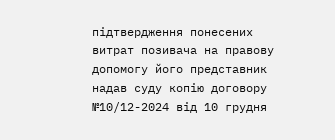підтвердження понесених витрат позивача на правову допомогу його представник надав суду копію договору №10/12-2024 від 10 грудня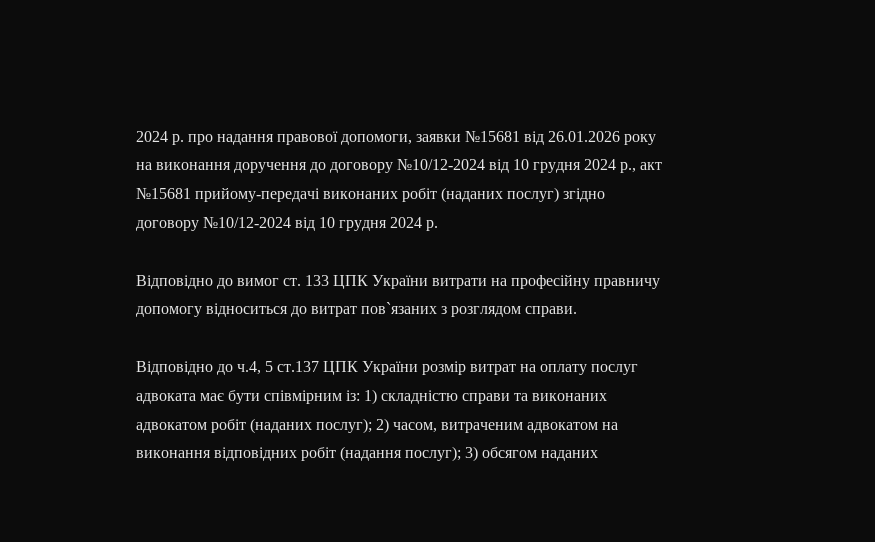2024 р. про надання правової допомоги, заявки №15681 від 26.01.2026 року на виконання доручення до договору №10/12-2024 від 10 грудня 2024 р., акт №15681 прийому-передачі виконаних робіт (наданих послуг) згідно договору №10/12-2024 від 10 грудня 2024 р.

Відповідно до вимог ст. 133 ЦПК України витрати на професійну правничу допомогу відноситься до витрат пов`язаних з розглядом справи.

Відповідно до ч.4, 5 ст.137 ЦПК України розмір витрат на оплату послуг адвоката має бути співмірним із: 1) складністю справи та виконаних адвокатом робіт (наданих послуг); 2) часом, витраченим адвокатом на виконання відповідних робіт (надання послуг); 3) обсягом наданих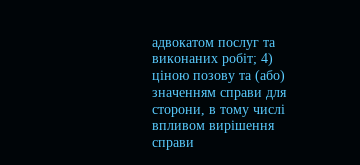адвокатом послуг та виконаних робіт; 4) ціною позову та (або) значенням справи для сторони, в тому числі впливом вирішення справи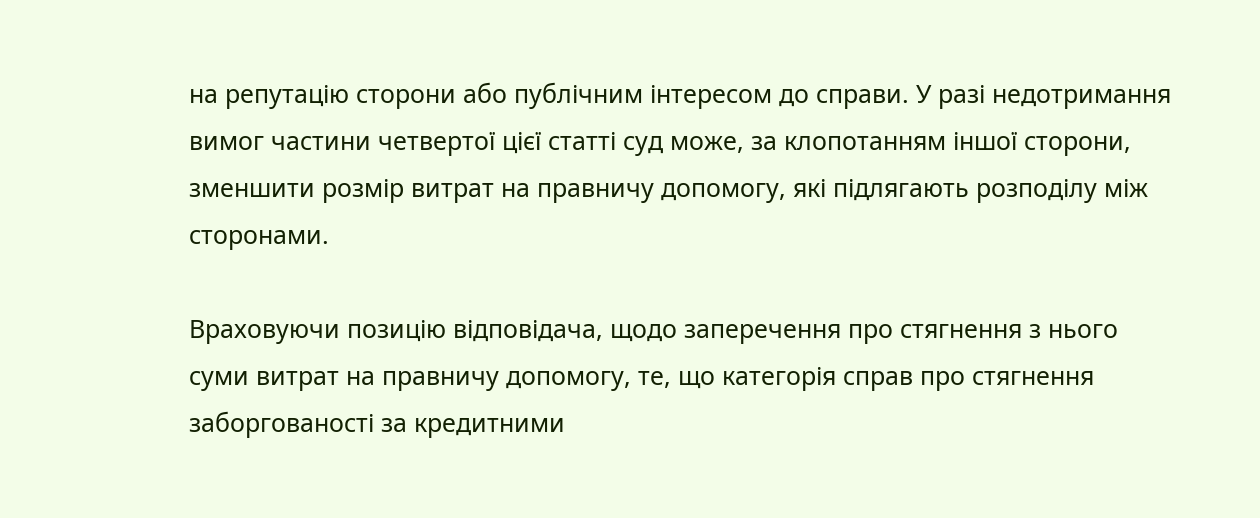на репутацію сторони або публічним інтересом до справи. У разі недотримання вимог частини четвертої цієї статті суд може, за клопотанням іншої сторони, зменшити розмір витрат на правничу допомогу, які підлягають розподілу між сторонами.

Враховуючи позицію відповідача, щодо заперечення про стягнення з нього суми витрат на правничу допомогу, те, що категорія справ про стягнення заборгованості за кредитними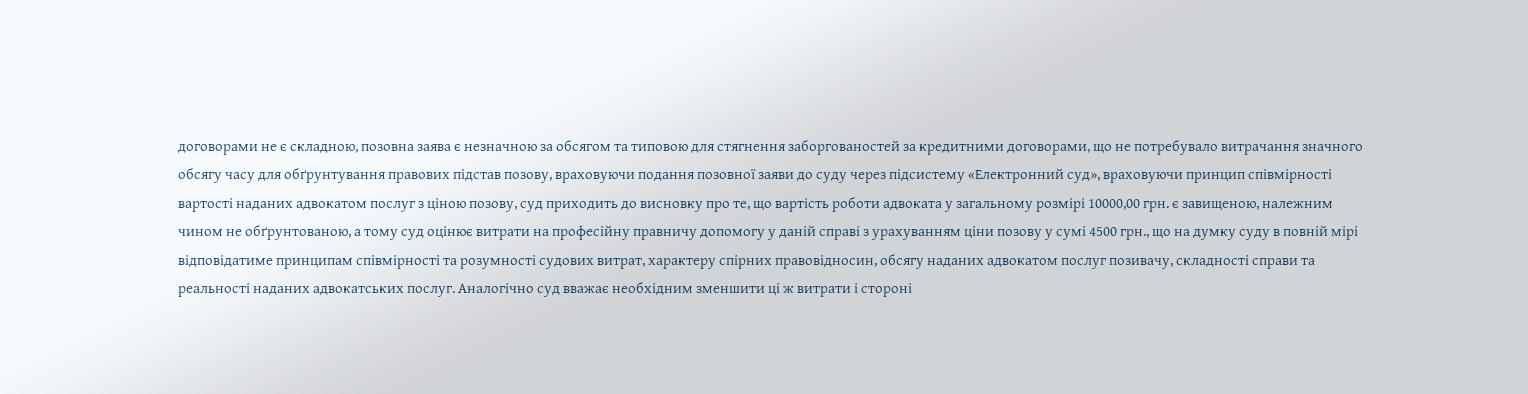договорами не є складною, позовна заява є незначною за обсягом та типовою для стягнення заборгованостей за кредитними договорами, що не потребувало витрачання значного обсягу часу для обґрунтування правових підстав позову, враховуючи подання позовної заяви до суду через підсистему «Електронний суд», враховуючи принцип співмірності вартості наданих адвокатом послуг з ціною позову, суд приходить до висновку про те, що вартість роботи адвоката у загальному розмірі 10000,00 грн. є завищеною, належним чином не обґрунтованою, а тому суд оцінює витрати на професійну правничу допомогу у даній справі з урахуванням ціни позову у сумі 4500 грн., що на думку суду в повній мірі відповідатиме принципам співмірності та розумності судових витрат, характеру спірних правовідносин, обсягу наданих адвокатом послуг позивачу, складності справи та реальності наданих адвокатських послуг. Аналогічно суд вважає необхідним зменшити ці ж витрати і стороні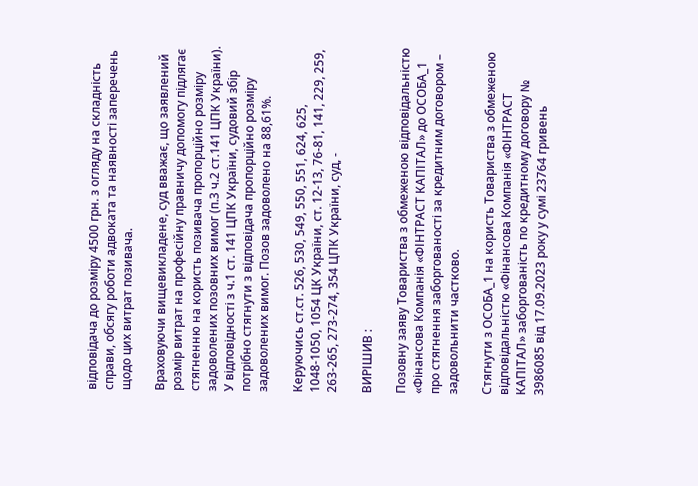відповідача до розміру 4500 грн. з огляду на складність справи, обсягу роботи адвоката та наявності заперечень щодо цих витрат позивача.

Враховуючи вищевикладене, суд вважає, що заявлений розмір витрат на професійну правничу допомогу підлягає стягненню на користь позивача пропорційно розміру задоволених позовних вимог (п.3 ч.2 ст.141 ЦПК України). У відповідності з ч.1 ст. 141 ЦПК України, судовий збір потрібно стягнути з відповідача пропорційно розміру задоволених вимог. Позов задоволено на 88,61%.

Керуючись ст.ст. 526, 530, 549, 550, 551, 624, 625, 1048-1050, 1054 ЦК України, ст. 12-13, 76-81, 141, 229, 259, 263-265, 273-274, 354 ЦПК України, суд, -

ВИРІШИВ :

Позовну заяву Товариства з обмеженою відповідальністю «Фінансова Компанія «ФІНТРАСТ КАПІТАЛ» до ОСОБА_1 про стягнення заборгованості за кредитним договором – задовольнити частково.

Стягнути з ОСОБА_1 на користь Товариства з обмеженою відповідальністю «Фінансова Компанія «ФІНТРАСТ КАПІТАЛ» заборгованість по кредитному договору № 3986085 від 17.09.2023 року у сумі 23764 гривень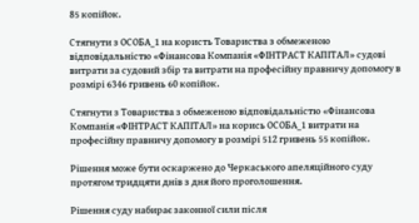85 копійок.

Стягнути з ОСОБА_1 на користь Товариства з обмеженою відповідальністю «Фінансова Компанія «ФІНТРАСТ КАПІТАЛ» судові витрати за судовий збір та витрати на професійну правничу допомогу в розмірі 6346 гривень 60 копійок.

Стягнути з Товариства з обмеженою відповідальністю «Фінансова Компанія «ФІНТРАСТ КАПІТАЛ» на корись ОСОБА_1 витрати на професійну правничу допомогу в розмірі 512 гривень 55 копійок.

Рішення може бути оскаржено до Черкаського апеляційного суду протягом тридцяти днів з дня його проголошення.

Рішення суду набирає законної сили після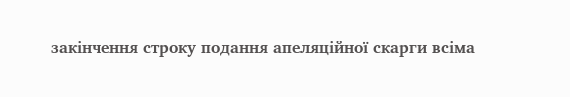закінчення строку подання апеляційної скарги всіма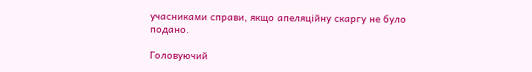учасниками справи, якщо апеляційну скаргу не було подано.

Головуючий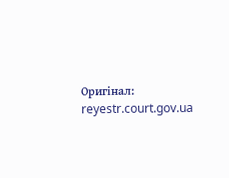Оригінал: reyestr.court.gov.ua